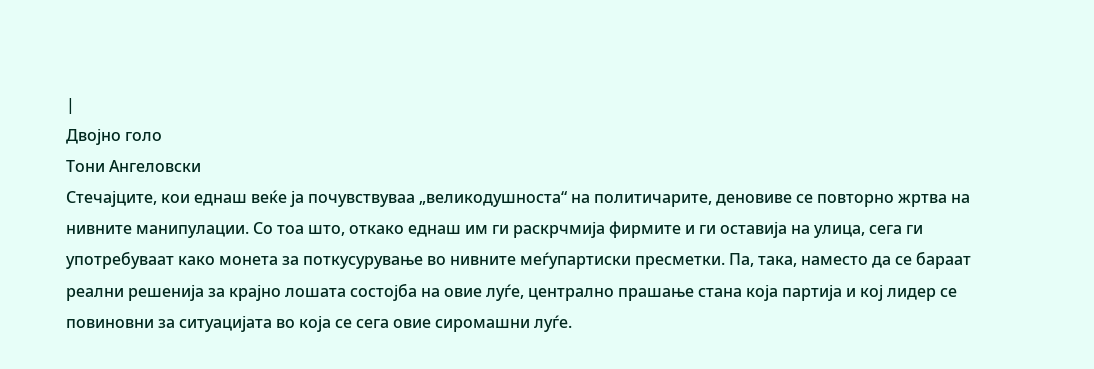|
Двојно голо
Тони Ангеловски
Стечајците, кои еднаш веќе ја почувствуваа „великодушноста“ на политичарите, деновиве се повторно жртва на нивните манипулации. Со тоа што, откако еднаш им ги раскрчмија фирмите и ги оставија на улица, сега ги употребуваат како монета за поткусурување во нивните меѓупартиски пресметки. Па, така, наместо да се бараат реални решенија за крајно лошата состојба на овие луѓе, централно прашање стана која партија и кој лидер се повиновни за ситуацијата во која се сега овие сиромашни луѓе.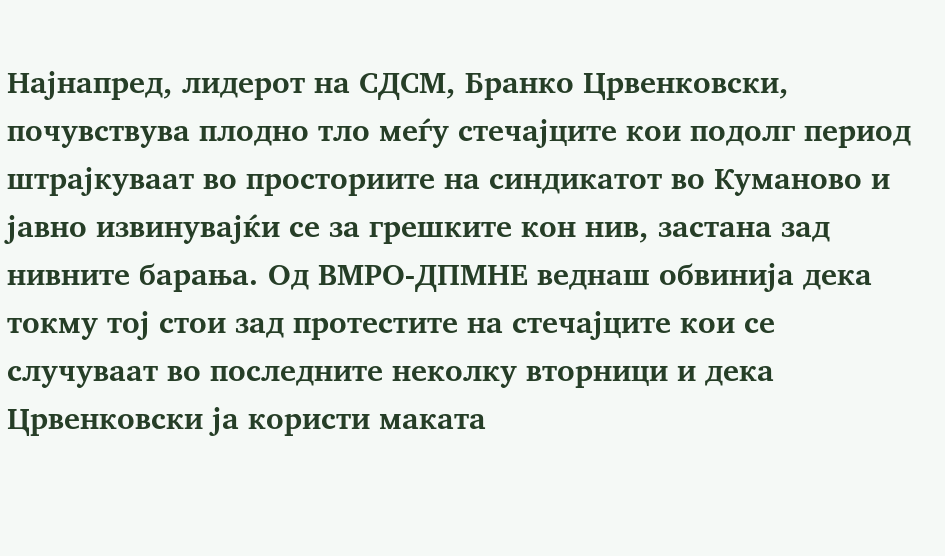Најнапред, лидерот на СДСМ, Бранко Црвенковски, почувствува плодно тло меѓу стечајците кои подолг период штрајкуваат во просториите на синдикатот во Куманово и јавно извинувајќи се за грешките кон нив, застана зад нивните барања. Од ВМРО-ДПМНЕ веднаш обвинија дека токму тој стои зад протестите на стечајците кои се случуваат во последните неколку вторници и дека Црвенковски ја користи маката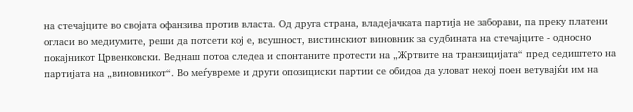на стечајците во својата офанзива против власта. Од друга страна, владејачката партија не заборави, па преку платени огласи во медиумите, реши да потсети кој е, всушност, вистинскиот виновник за судбината на стечајците - односно покајникот Црвенковски. Веднаш потоа следеа и спонтаните протести на „Жртвите на транзицијата“ пред седиштето на партијата на „виновникот“. Во меѓувреме и други опозициски партии се обидоа да уловат некој поен ветувајќи им на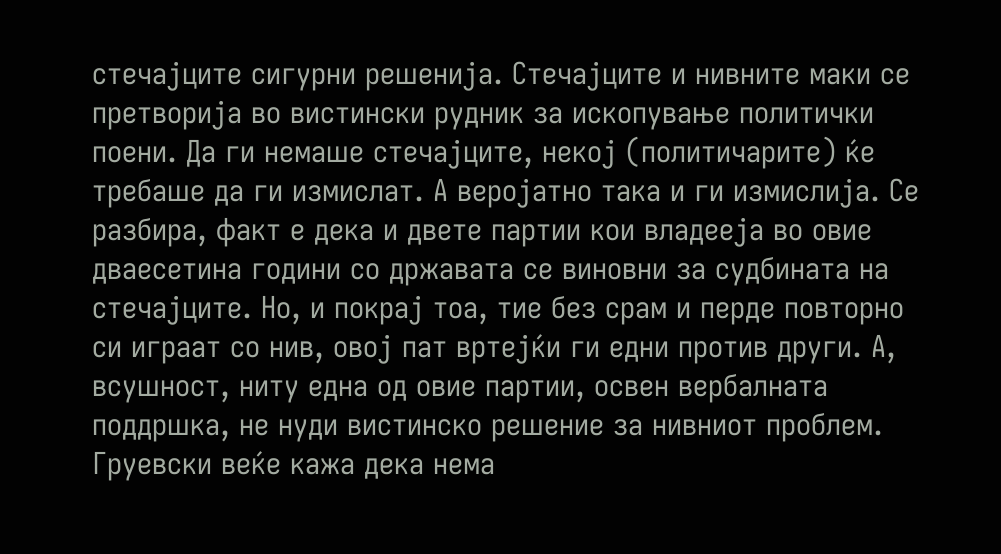стечајците сигурни решенија. Стечајците и нивните маки се претворија во вистински рудник за ископување политички поени. Да ги немаше стечајците, некој (политичарите) ќе требаше да ги измислат. А веројатно така и ги измислија. Се разбира, факт е дека и двете партии кои владееја во овие дваесетина години со државата се виновни за судбината на стечајците. Но, и покрај тоа, тие без срам и перде повторно си играат со нив, овој пат вртејќи ги едни против други. А, всушност, ниту една од овие партии, освен вербалната поддршка, не нуди вистинско решение за нивниот проблем. Груевски веќе кажа дека нема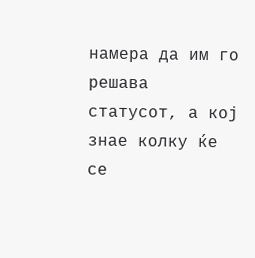намера да им го решава статусот, а кој знае колку ќе се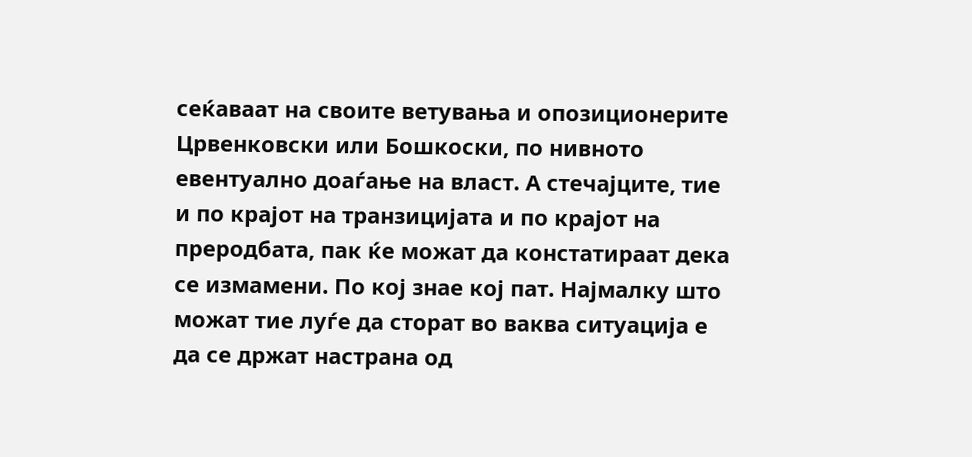сеќаваат на своите ветувања и опозиционерите Црвенковски или Бошкоски, по нивното евентуално доаѓање на власт. А стечајците, тие и по крајот на транзицијата и по крајот на преродбата, пак ќе можат да констатираат дека се измамени. По кој знае кој пат. Најмалку што можат тие луѓе да сторат во ваква ситуација е да се држат настрана од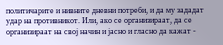политичарите и нивните дневни потреби, и да му зададат удар на противникот. Или, ако се организираат, да се организираат на свој начин и јасно и гласно да кажат -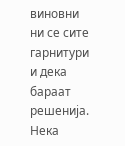виновни ни се сите гарнитури и дека бараат решенија. Нека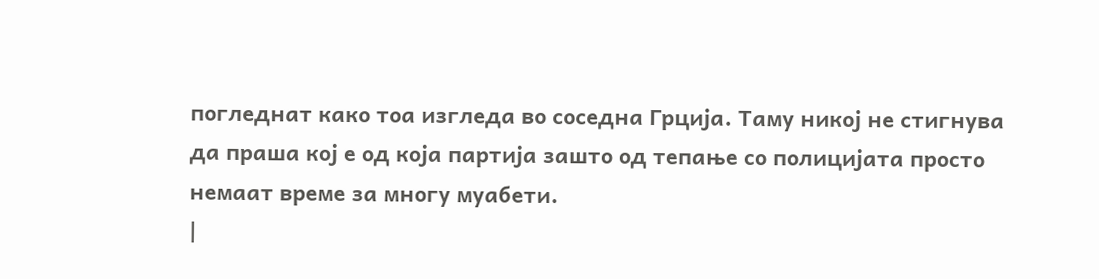погледнат како тоа изгледа во соседна Грција. Таму никој не стигнува да праша кој е од која партија зашто од тепање со полицијата просто немаат време за многу муабети.
|